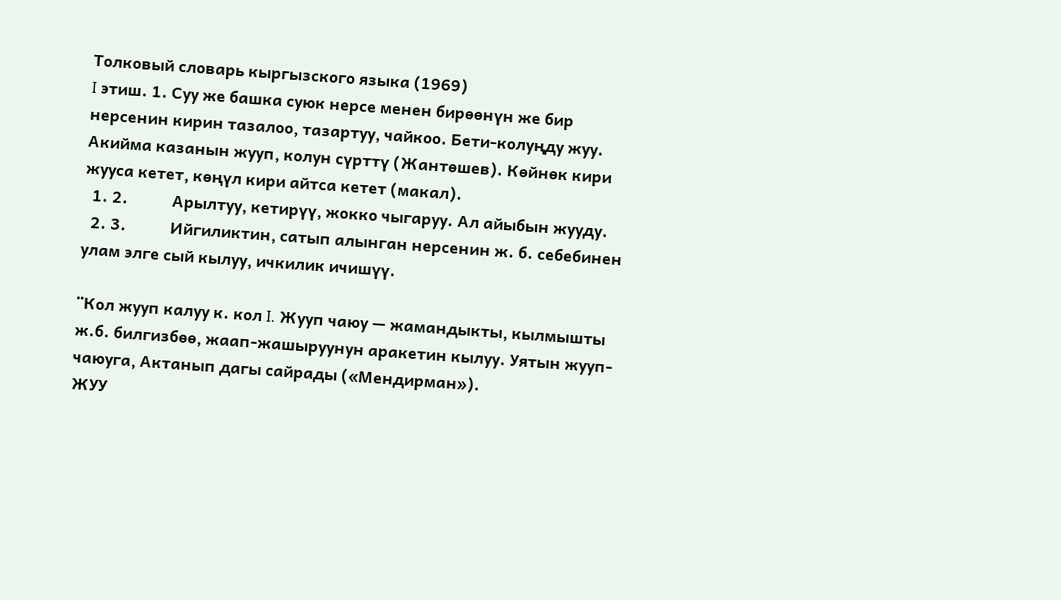Толковый словарь кыргызского языка (1969)
I этиш. 1. Суу же башка суюк нерсе менен бирөөнүн же бир нерсенин кирин тазалоо, тазартуу, чайкоо. Бети-колуңду жуу. Акийма казанын жууп, колун сүрттү (Жантөшев). Көйнөк кири жууса кетет, көңүл кири айтса кетет (макал).
  1. 2.           Арылтуу, кетирүү, жокко чыгаруу. Ал айыбын жууду.
  2. 3.           Ийгиликтин, сатып алынган нерсенин ж. б. себебинен улам элге сый кылуу, ичкилик ичишүү.

¨Кол жууп калуу к. кол I. Жууп чаюу — жамандыкты, кылмышты ж.б. билгизбөө, жаап-жашыруунун аракетин кылуу. Уятын жууп-чаюуга, Актанып дагы сайрады («Мендирман»).
ЖУУ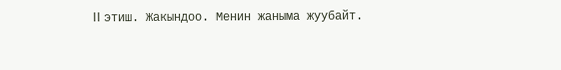II этиш. Жакындоо. Менин жаныма жуубайт.